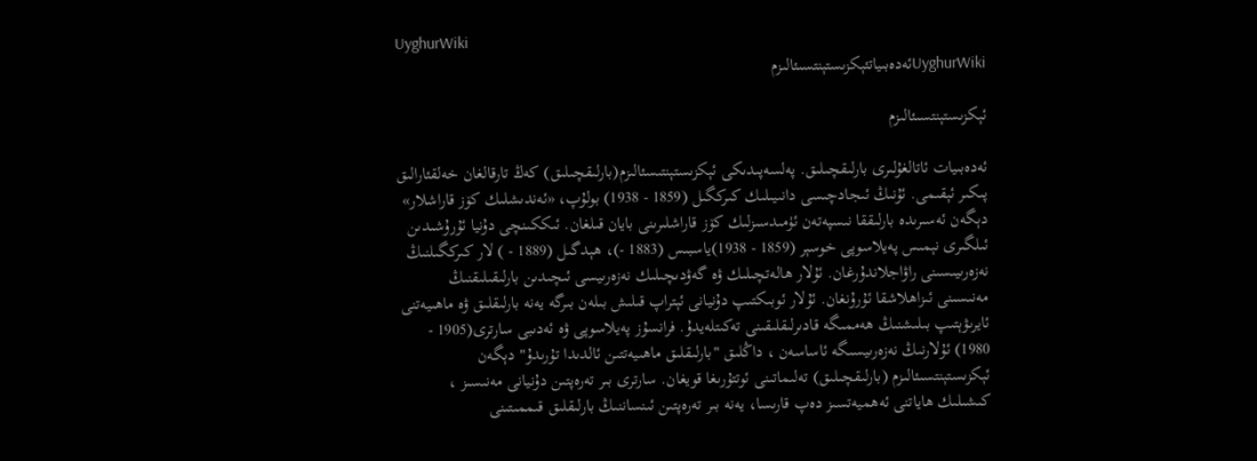UyghurWiki
UyghurWikiئەدەبىياتئېكزىستېنتسىئالىزم

ئېكزىستېنتسىئالىزم

ئەدەبىيات ئاتالغۇلىرى بارلىقچىلىق. پەلسەپىدىكى ئېكزىستېنتىسئالىزم(بارلىقچىلىق) كەڭ تارقالغان خەلقئارالىق پىكىر ئېقىمى. ئۇنىڭ ئىجادچىسى دانىيىلىك كىركگىل (1859 - 1938) بولۇپ، «ئەندىشلىك كۆز قاراشلار» دېگەن ئەسىرىدە بارلىققا نىسپەتەن ئۈمىدسىزلىك كۆز قاراشلىرىنى بايان قىلغان. ئىككىنچى دۇنيا ئۇرۇشىدىن ئىلگىرى نېمىس پەيلاسوپى خوسېر (1859 - 1938)ياسبىس (1883 -)، ھېدگىل (1889 - ) لار كىركگىلنىڭ نەزەرىيىسىنى راۋاجلاندۇرغان. ئۇلار ھالەتچىلىك ۋە گەۋدىچىلىك نەزەرىيسى ئىچىدىن بارلىقىلىقنىڭ مەنىسىنى ئىزاھلاشقا ئۇرۇنغان. ئۇلار ئوبىكتىپ دۇنيانى ئېتراپ قىلىش بىلەن بىرگە يەنە بارلىقلىق ۋە ماھىيەتنى ئايرىۋېتىپ بىلىشنىڭ ھەممىگە قادىرلىقلىقىنى تەكىتلەيدۇ. فرانسۇز پەيلاسوپى ۋە ئەدىبى سارترى(1905 - 1980) ئۇلارنىڭ نەزەرىيسىگە ئاساسەن ، داڭلىق "بارلىقلىق ماھىيەتتىن ئالدىدا تۇرىدۇ" دېگەن ئېكزىستېنتسىئالىزم (بارلىقچىلىق) تەلىماتىنى ئوتتۇرىغا قويغان. سارترى بىر تەرەپتىن دۇنيانى مەنىسىز ، كىشىلىك ھاياتنى ئەھميەتسىز دەپ قارىسا، يەنە بىر تەرەپتىن ئىنساننىڭ بارلىقلىق قىممىتىنى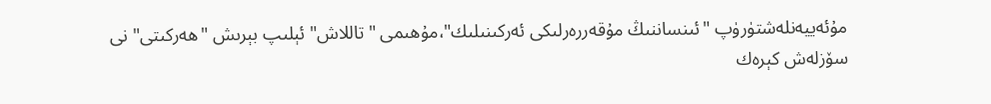مۇئەييەنلەشتۈرۈپ "ئىنساننىڭ مۇقەررەرلىكى ئەركىنىلىك"،مۇھىمى "تاللاش" ئېلىپ بېرىش "ھەركىتى" نى سۆزلەش كېرەك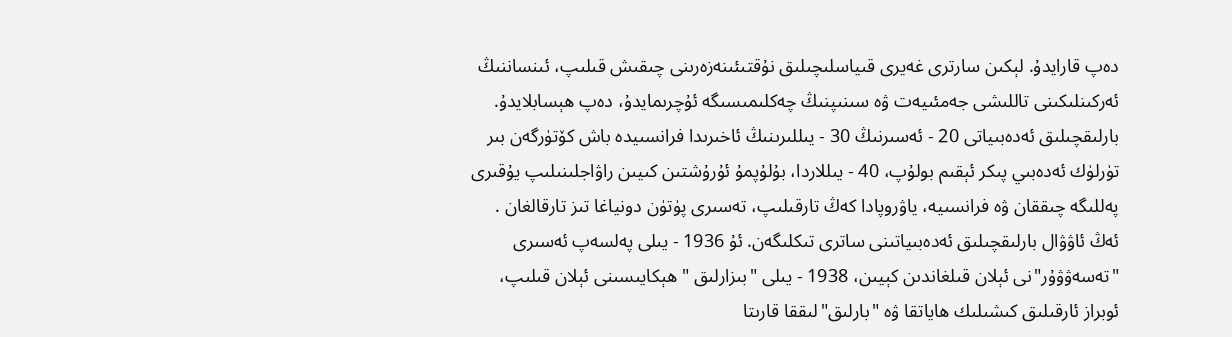دەپ قارايدۇ. لېكىن سارترى غەيرى قىياسلىچىلىق نۇقتىئىنەزەرىنى چىقىش قىلىپ، ئىنساننىڭ ئەركىنلىكىنى تاللىشى جەمئىيەت ۋە سىنىپنىڭ چەكلىمىسىگە ئۇچرىمايدۇ، دەپ ھېسابلايدۇ. بارلىقچىلىق ئەدەبىياتى 20 - ئەسىرنىڭ 30 - يىللىرىنىڭ ئاخىرىدا فرانسىيدە باش كۆتۈرگەن بىر تۈرلۈك ئەدەبىي پىكر ئېقىم بولۇپ، 40 - يىللاردا، بۇلۇپمۇ ئۇرۇشتىن كىيىن راۋاجلىنىلىپ يۇقىرى پەللىگە چىققان ۋە فرانسىيە، ياۋروپادا كەڭ تارقىلىپ، تەسىرى پۈتۈن دونياغا تىز تارقالغان . ئەڭ ئاۋۋال بارلىقچىلىق ئەدەبىياتىنى ساترى تىكلىگەن. ئۇ 1936 - يىلى پەلسەپ ئەسىرى "تەسەۋۋۇر"نى ئېلان قىلغاندىن كېيىن، 1938 - يىلى "بىزارلىق " ھېكايىسىنى ئېلان قىلىپ، ئوبراز ئارقىلىق كىشىلىك ھاياتقا ۋە "بارلىق"لىققا قارىتا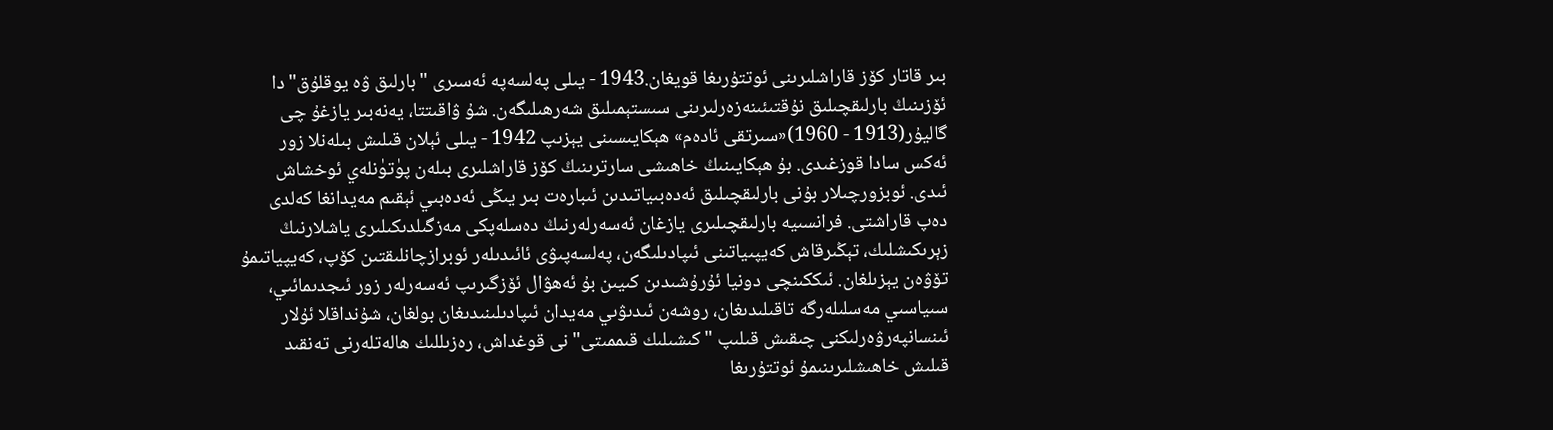بىر قاتار كۆز قاراشلىرىنى ئوتتۇرىغا قويغان.1943 - يىلى پەلسەپە ئەسىرى "بارلىق ۋە يوقلۇق"دا ئۆزىنىڭ بارلىقچىلىق نۇقتىئىنەزەرلىرىنى سىستېمىلىق شەرھىلىگەن. شۇ ۋاقىتتا، يەنەبىر يازغۇ چى گاليۇر(1913 - 1960)«سىرتقى ئادەم» ھېكايىسىنى يېزىپ 1942 - يىلى ئېلان قىلىش بىلەنلا زور ئەكس سادا قوزغىدى. بۇ ھېكايىنىڭ خاھىشى سارترىنىڭ كۆز قاراشلىرى بىلەن پۈتۈنلەي ئوخشاش ئىدى. ئوبزورچىلار بۇنى بارلىقچىلىق ئەدەبىياتىدىن ئىبارەت بىر يىڭى ئەدەبىي ئېقىم مەيدانغا كەلدى دەپ قاراشتى. فرانسىيە بارلىقچىلىرى يازغان ئەسەرلەرنىڭ دەسلەپكى مەزگىلدىكىلىرى ياشلارنىڭ زېرىكىشلىك، تېڭىرقاش كەيپىياتىنى ئىپادىلىگەن، پەلسەپىۋى ئائىدىلەر ئوبرازچانلىقتىن كۆپ، كەيپياتىمۇ تۆۋەن يېزىلغان. ئىككىنچى دونيا ئۇرۇشىدىن كىيىن بۇ ئەھۋال ئۆزگىرىپ ئەسەرلەر زور ئىجدىمائىي، سىياسىي مەسلىلەرگە تاقىلىدىغان، روشەن ئىدىۋىي مەيدان ئىپادىلىنىدىغان بولغان، شۇنداقلا ئۇلار ئىنسانپەرۋەرلىكنى چىقىش قىلىپ "كىشىلىك قىممىتى"نى قوغداش، رەزىللىك ھالەتلەرنى تەنقىد قىلىش خاھىشلىرىنىمۇ ئوتتۇرىغا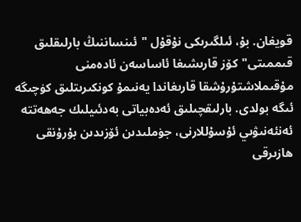قويغان. بۇ، ئىلگىرىكى نۇقۇل "ئىنساننىڭ بارلىقلىق قىممىتى"كۆز قارىشىغا ئاساسەن ئادەمنى مۇقىملاشتۇرۇشقا قارىغاندا يەنىمۇ كونكىرىتلىق كۈچىگە ئىگە بولدى. بارلىقچىلىق ئەدەبياتى بەدئىيلىك جەھەتتە ئەنئەنىۋىي ئۇسۇللارنى، جۈملىدىن ئۆزىدىن بۇرۇنقى ھازىرقى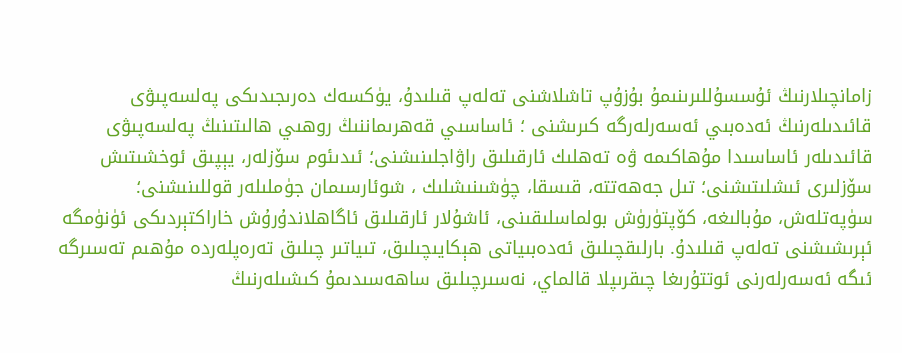زامانچىلارنىڭ ئۇسسۇللىرىنىمۇ بۇزۇپ تاشلاشنى تەلەپ قىلىدۇ، يۈكسەك دەرىجىدىكى پەلسەپىۋى قائىدىلەرنىڭ ئەدەبىي ئەسەرلەرگە كىرىشنى ؛ ئاساسىي قەھرىماننىڭ روھىي ھالىتىنىڭ پەلسەپىۋى قائىدىلەر ئاساسىدا مۇھاكىمە ۋە تەھلىك ئارقىلىق راۋاجلىنىشنى؛ ئىدىئوم سۆزلەر، يېپىق ئوخشىتىش سۆزلىرى ئىشلىتىشنى؛ تىل جەھەتتە، قىسقا، چۈشىنىشلىك ، شوئارسىمان جۈملىلەر قوللىنىشنى؛ سۈپەتلەش، مۇبالىغە، كۆپتۈرۈش بولماسلىقىنى، ئاشۇلار ئارقىلىق ئاگاھلاندۇرۇش خاراكتېردىكى ئۈنۈمگە ئېرىشىشنى تەلەپ قىلىدۇ. بارلىقچىلىق ئەدەبىياتى ھېكايىچىلىق، تىياتىر چىلىق تەرەپلەردە مۇھىم تەسىرگە ئىگە ئەسەرلەرنى ئوتتۇرىغا چىقرىپلا قالماي، نەسىرچىلىق ساھەسىدىمۇ كىشىلەرنىڭ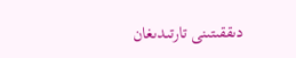دىققىتىنى تارتىدىغان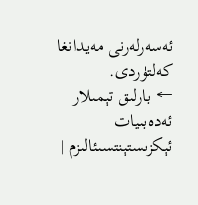ئەسەرلەرنى مەيدانغا كەلتۈردى.
← بارلىق تېمىلار ئەدەبىيات
ئېكزىستېنتسىئالىزم |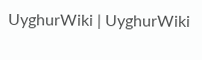UyghurWiki | UyghurWiki